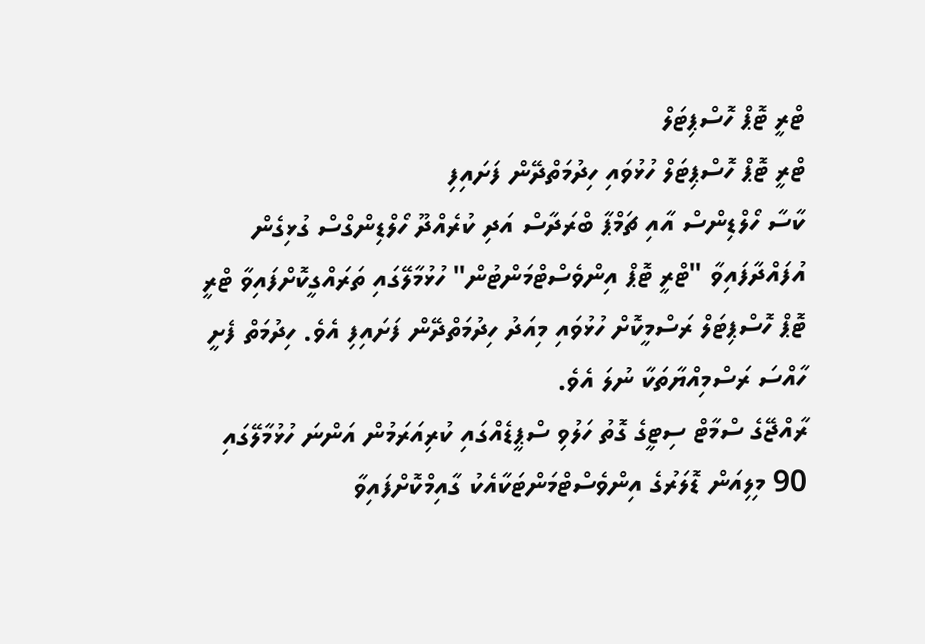ޓްރީ ޓޮޕް ހޮސްޕިޓަލް
ޓްރީ ޓޮޕް ހޮސްޕިޓަލް ހުޅުވައި ހިދުމަތްދޭން ފަށައިފި
ކާސާ ހޯލްޑިންސް އާއި ޗަމްޕާ ބްރަދާސް އަދި ކުރެއްދޫ ހޯލްޑިންގްސް ގުޅިގެން އުފައްދާފައިވާ "ޓްރީ ޓޮޕް އިންވެސްޓްމަންޓުން" ހުޅުމާލޭގައި ތަރައްގީކޮށްފައިވާ ޓްރީ ޓޮޕް ހޮސްޕިޓަލް ރަސްމީކޮށް ހުޅުވައި މިއަދު ހިދުމަތްދޭން ފަށައިފި އެވެ. ހިދުމަތް ފެށީ ހާއްސަ ރަސްމިއްޔާތަކާ ނުލަ އެވެ.
ރާއްޖޭގެ ސްމާޓް ސިޓީގެ ގޮތު ހަލުވި ސްޕީޑެއްގައި ކުރިއަރަމުން އަންނަ ހުޅުމާލޭގައި 90 މިލިއަން ޑޮލަރުގެ އިންވެސްޓްމަންޓަކާއެކު ގާއިމްކޮށްފައިވާ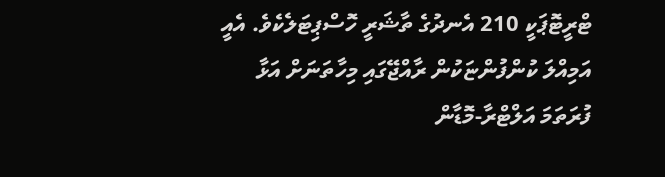ޓްރީޓޮޕަކީ 210 އެނދުގެ ތާޝަރީ ހޮސްޕިޓަލެކެވެ. އެއީ އަމިއްލަ ކުންފުންޏަކުން ރާއްޖޭގައި މިހާތަނަށް އަޅާ ފުރަތަމަ އަލްޓްރާ-މޮޑާން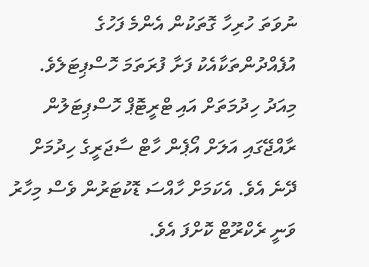ނުވަތަ ހުރިހާ ގޮތަކުން އެންމެ ފަހުގެ އުފެއްދުންތަކާއެކު ފަށާ ފުރަތަމަ ހޮސްޕިޓަލެވެ.
މިއަދު ހިދުމަތަށް އައި ޓްރީޓޮޕް ހޮސްޕިޓަލުން ރާއްޖޭގައި އަލަށް އޯޕެން ހާޓް ސާޖަރީގެ ހިދުމަށް ދޭނެ އެވެ. އެކަމަށް ހާއްސަ ޑޮކުޓަރުން ވެސް މިހާރު ވަނީ ރެކްރޫޓް ކޮށްފަ އެވެ.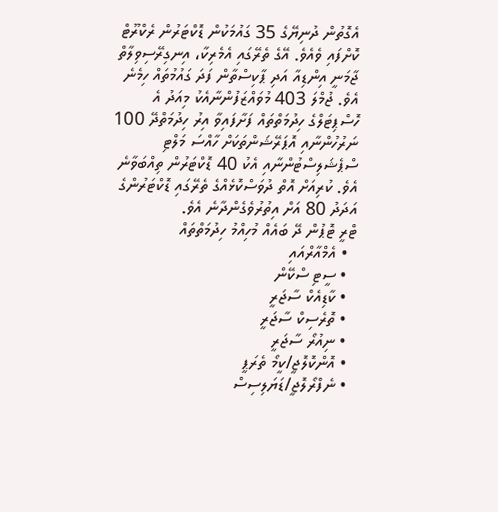އެގޮތުން ދުނިޔޭގެ 35 ގައުމަކުން ޑޮކްޓަރުން ރެކްރޫޓް ކޮށްފައި ވެއެވެ. އޭގެ ތެރޭގައި އެމެރިކާ، އިނގިރޭސިވިލާތް ޖާމަނީ އިންޑިއާ އަދި ޕާކިސްތާން ފަދަ ގައުމުތައް ހިމެނެ އެވެ. ޖުމްލަ 403 މުވައްޒަފުންނާއެކު މިއަދު އެ ހޮސްޕިޓަލްގެ ހިދުމަތްތައް ފަށާފައިވާ އިރު ހިދުމަތްދޭ 100 ނަރުހުންނާއި އޮޕަރޭޝަންތަކަށް ހާއްސަ މަލްޓި ސްޕެޝަލިސްޓުންނާއި އެކު 40 ޑޮކްޓަރުން ތިއްބަވާނެ އެވެ. ކުރިއަށް އޮތް ދުވަސްކޮޅެއްގެ ތެރޭގައި ޑޮކްޓަރުންގެ އަދަދު 80 އަށް އިތުރުވެގެންދާނެ އެވެ.
ޓްރީ ޓޮޕުން ދޭ ބައެއް މުހިއްމު ހިދުމަތްތައް
  • އެމްއާރްއައި
  • ސީޓި ސްކޭން
  • ކާޑިއެކް ސާޖަރީ
  • ތޮރެސިކް ސާޖަރީ
  • ނިއުރޯ ސާޖަރީ
  • އޮންކޮލޮޖީ/ކީމޯ ތެރަޕީ
  • ނެފްރޯލޮޖީ/ޑަޔަލިސިސް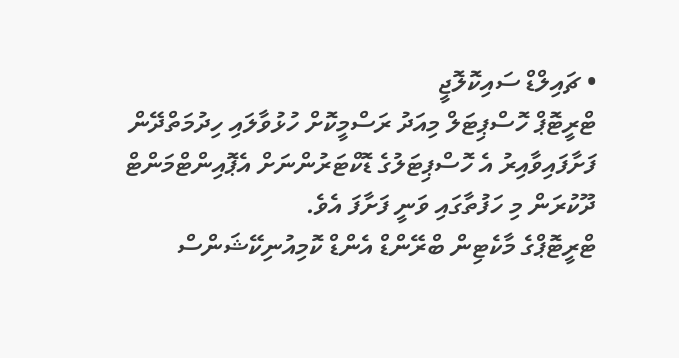• ޗައިލްޑް ސައިކޮލޮޖީ
ޓްރީޓޮޕް ހޮސްޕިޓަލް މިއަދު ރަސްމީކޮށް ހުޅުވާލައި ހިދުމަތްދޭން ފަށާފައިވާއިރު އެ ހޮސްޕިޓަލުގެ ޑޮކްޓަރުންނަށް އެޕޮއިންޓްމަންޓް ދޫކުރަން މި ހަފުތާގައި ވަނީ ފަށާފަ އެވެ.
ޓްރީޓޮޕްގެ މާކެޓިން ބްރޭންޑް އެންޑް ކޮމިއުނިކޭޝަންސް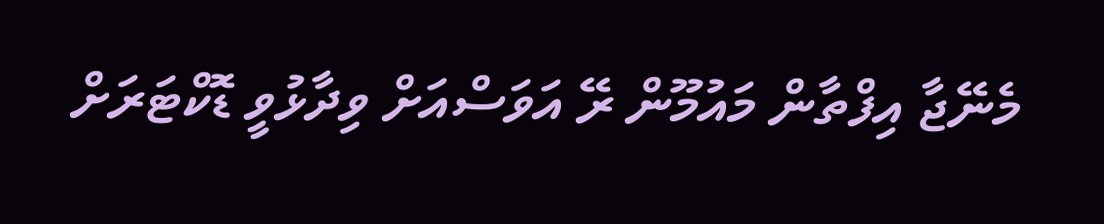މެނޭޖާ އިފްތާން މައުމޫން ރޭ އަވަސްއަށް ވިދާޅުވީ ޑޮކްޓަރަށް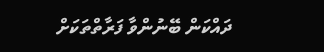ދައްކަން ބޭނުންވާ ފަރާތްތަކަށް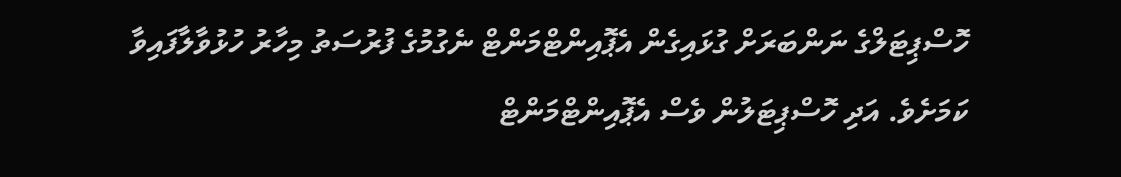ހޮސްޕިޓަލްގެ ނަންބަރަށް ގުޅައިގެން އެޕޮއިންޓްމަންޓް ނެގުމުގެ ފުރުސަތު މިހާރު ހުޅުވާލާފައިވާ ކަމަށެވެ. އަދި ހޮސްޕިޓަލުން ވެސް އެޕޮއިންޓްމަންޓް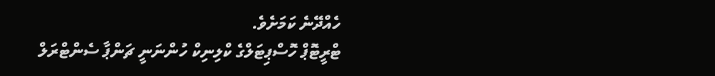ހެއްދޭނެ ކަމަށެވެ.
ޓްރީޓޮޕް ހޮސްޕިޓަލްގެ ކްލިނިކް ހުންނަނީ ޗަންޕާ ސެންޓްރަލް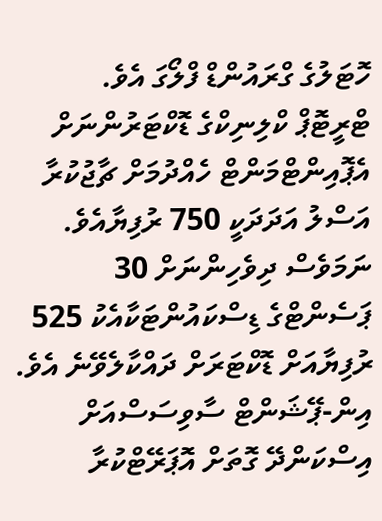ހޮޓަލުގެ ގްރައުންޑް ފްލޯގަ އެވެ.
ޓްރީޓޮޕް ކްލިނިކްގެ ޑޮކްޓަރުންނަށް އެޕޮއިންޓްމަންޓް ހެއްދުމަށް ޗާޖުކުރާ އަސްލު އަދަދަކީ 750 ރުފިޔާއެވެ. ނަމަވެސް ދިވެހިންނަށް 30 ޕަސެންޓްގެ ޑިސްކައުންޓަކާއެކު 525 ރުފިޔާއަށް ޑޮކްޓަރަށް ދައްކާލެވޭނެ އެވެ.
އިން-ޕޭޝަންޓް ސާވިސަސްއަށް އިސްކަންދޭ ގޮތަށް އޮޕަރޭޓްކުރާ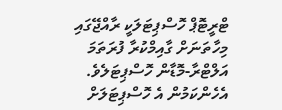ޓްރީޓޮޕް ހޮސްޕިޓަލަކީ ރާއްޖޭގައި މިހާތަނަށް ގާއިމްކުރާ ފުރަތަމަ އަލްޓްރާ-މޮޑާން ހޮސްޕިޓަލެވެ. އެހެންކަމުން އެ ހޮސްޕިޓަލަށް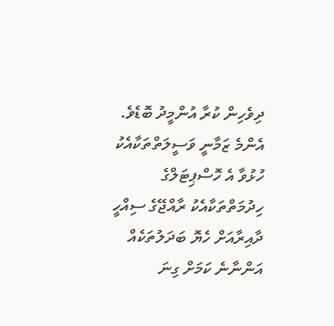ދިވެހިން ކުރާ އުންމީދު ބޮޑެވެ. އެންމެ ޒަމާނީ ވަސީލަތްތަކާއެކު ހުޅުވާ އެ ހޮސްޕިޓަލްގެ ހިދުމަތްތަކާއެކު ރާއްޖޭގެ ސިއްހީ ދާއިރާއަށް ހެޔޮ ބަދަލުތަކެއް އަންނާނެ ކަމަށް ގިނަ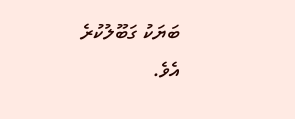ބަޔަކު ގަބޫލުކުރެ އެވެ.